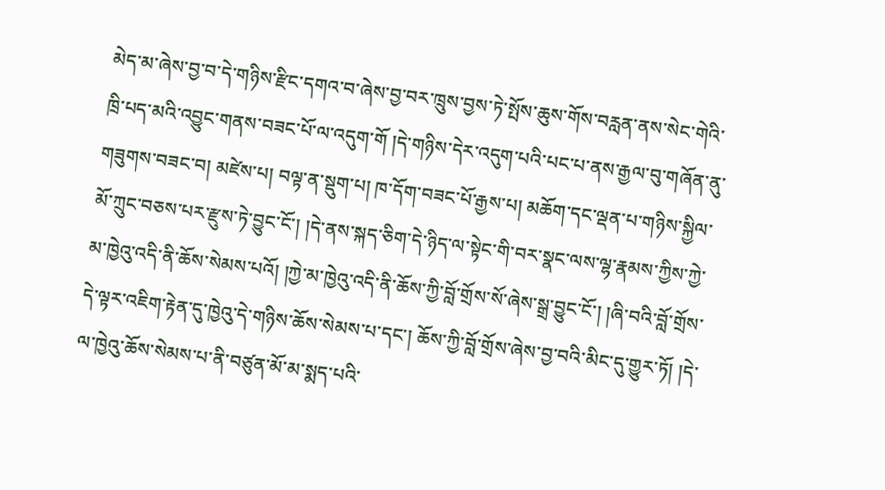མེད་མ་ཞེས་བྱ་བ་དེ་གཉིས་རྫིང་དགའ་བ་ཞེས་བྱ་བར་ཁྲུས་བྱས་ཏེ་སྤོས་ཆུས་གོས་བརླན་ནས་སེང་གེའི་ཁྲི་པད་མའི་འབྱུང་གནས་བཟང་པོ་ལ་འདུག་གོ །དེ་གཉིས་དེར་འདུག་པའི་པང་པ་ནས་རྒྱལ་བུ་གཞོན་ནུ་གཟུགས་བཟང་བ། མཛེས་པ། བལྟ་ན་སྡུག་པ། ཁ་དོག་བཟང་པོ་རྒྱས་པ། མཆོག་དང་ལྡན་པ་གཉིས་སྐྱིལ་མོ་ཀྲུང་བཅས་པར་རྫུས་ཏེ་བྱུང་ངོ་། །དེ་ནས་སྐད་ཅིག་དེ་ཉིད་ལ་སྟེང་གི་བར་སྣང་ལས་ལྷ་རྣམས་ཀྱིས་ཀྱེ་མ་ཁྱེའུ་འདི་ནི་ཆོས་སེམས་པའོ། །ཀྱེ་མ་ཁྱེའུ་འདི་ནི་ཆོས་ཀྱི་བློ་གྲོས་སོ་ཞེས་སྒྲ་བྱུང་ངོ་། །ཞི་བའི་བློ་གྲོས་དེ་ལྟར་འཇིག་རྟེན་དུ་ཁྱེའུ་དེ་གཉིས་ཆོས་སེམས་པ་དང་། ཆོས་ཀྱི་བློ་གྲོས་ཞེས་བྱ་བའི་མིང་དུ་གྱུར་ཏོ། །དེ་ལ་ཁྱེའུ་ཆོས་སེམས་པ་ནི་བཙུན་མོ་མ་སྨད་པའི་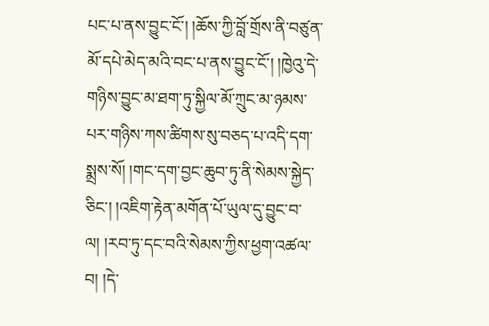པང་པ་ནས་བྱུང་ངོ་། །ཆོས་ཀྱི་བློ་གྲོས་ནི་བཙུན་མོ་དཔེ་མེད་མའི་བང་པ་ནས་བྱུང་ངོ་། །ཁྱེའུ་དེ་གཉིས་བྱུང་མ་ཐག་ཏུ་སྐྱིལ་མོ་ཀྲུང་མ་ཉམས་པར་གཉིས་ཀས་ཚིགས་སུ་བཅད་པ་འདི་དག་སྨྲས་སོ། །གང་དག་བྱང་ཆུབ་ཏུ་ནི་སེམས་སྐྱེད་ཅིང་། །འཇིག་རྟེན་མགོན་པོ་ཡུལ་དུ་བྱུང་བ་ལ། །རབ་ཏུ་དང་བའི་སེམས་ཀྱིས་ཕྱག་འཚལ་བ། །དེ་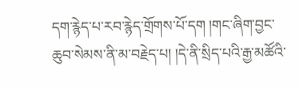དག་རྙེད་པ་རབ་རྙེད་གྲོགས་པོ་དག །གང་ཞིག་བྱང་ཆུབ་སེམས་ནི་མ་བརྗེད་པ། །དེ་ནི་སྲིད་པའི་རྒྱ་མཚོའི་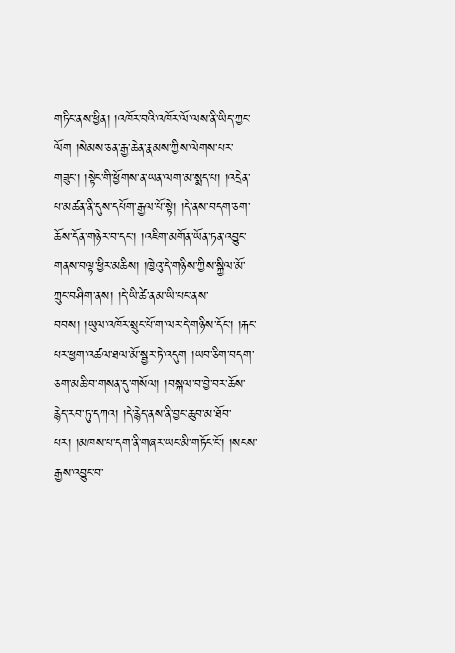གཏིང་ནས་ཕྱིན། །འཁོར་བའི་འཁོར་ལོ་ལས་ནི་ཡིད་ཀྱང་ལོག །སེམས་ཅན་རྒྱ་ཆེན་རྣམས་ཀྱིས་ལེགས་པར་གཟུང་། །སྟེང་གི་ཕྱོགས་ན་ཡན་ལག་མ་སྨད་པ། །འདྲེན་པ་མཚན་ནི་དུས་དཔོག་རྒྱལ་པོ་སྟེ། །དེ་ནས་བདག་ཅག་ཆོས་དོན་གཉེར་བ་དང་། །འཇིག་མགོན་ཡོན་ཏན་འབྱུང་གནས་བལྟ་ཕྱིར་མཆིས། །ཁྱེའུ་དེ་གཉིས་ཀྱིས་སྐྱིལ་མོ་ཀྲུང་བཤིག་ནས། །དེ་ཡི་ཚེ་ནམ་ཡི་པང་ནས་བབས། །ཡུལ་འཁོར་སྲུང་པོ་ག་ལར་དེ་གཉིས་དོང་། །རྐང་པར་ཕྱག་འཚལ་ཐལ་མོ་སྦྱར་ཏེ་འདུག །ཡབ་ཅིག་བདག་ཅག་མཆི་བ་གསན་དུ་གསོལ། །བསྐལ་བ་བྱེ་བར་ཆོས་རྙེད་རབ་ཏུ་དཀའ། །དེ་རྙེད་ནས་ནི་བྱང་ཆུབ་མ་ཐོབ་པར། །མཁས་པ་དག་ནི་གཞར་ཡང་མི་གཏོང་ངོ་། །སངས་རྒྱས་འབྱུང་བ་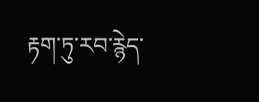རྟག་ཏུ་རབ་རྙེད་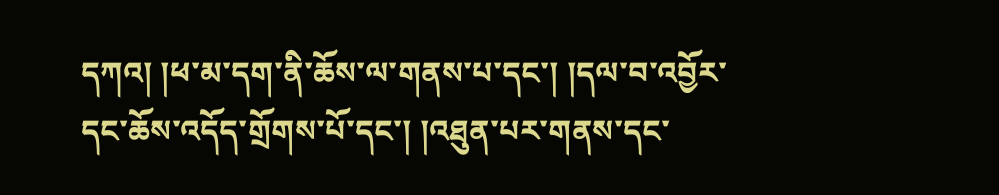དཀའ། །ཕ་མ་དག་ནི་ཆོས་ལ་གནས་པ་དང་། །དལ་བ་འབྱོར་དང་ཆོས་འདོད་གྲོགས་པོ་དང་། །འཐུན་པར་གནས་དང་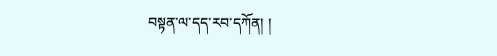བསྟན་ལ་དད་རབ་དཀོན། །